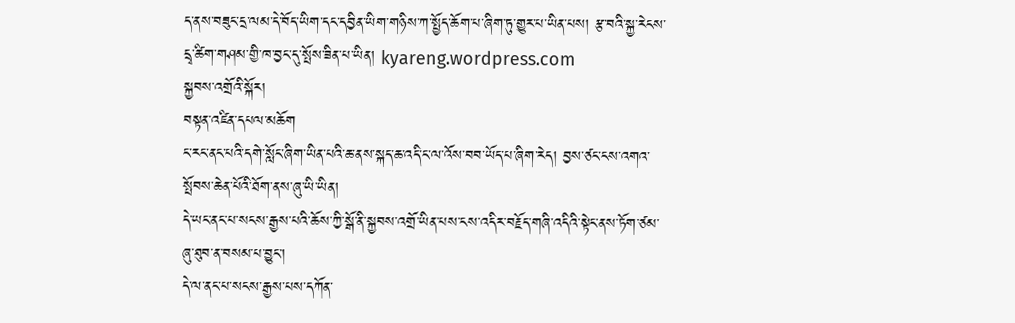ད་ནས་བཟུང་དྲ་ལམ་དེ་བོད་ཡིག་དང་དབྱིན་ཡིག་གཉིས་ཀ་སྤྱོད་ཆོག་པ་ཞིག་ཏུ་གྱུར་པ་ཡིན་པས། རྩ་བའི་སྐྱ་རེངས་དྲྭ་ཚིག་གཤམ་གྱི་ཁ་བྱང་དུ་སྤོས་ཟིན་པ་ཡིན། kyareng.wordpress.com
སྐྱབས་འགྲོའི་སྐོར།
བསྟན་འཛིན་དཔལ་མཆོག
ང་རང་ནང་པའི་དགེ་སློང་ཞིག་ཡིན་པའི་ཆ་ནས་སྐད་ཆ་འདི་ང་ལ་འོས་བབ་ཡོད་པ་ཞིག་རེད། བྱས་ཙང་ངས་འགའ་སྤོབས་ཆེན་པོའི་ཐོག་ནས་ཞུ་ཡི་ཡིན།
དེ་ཡང་ནང་པ་སངས་རྒྱས་པའི་ཆོས་ཀྱི་སྒོ་ནི་སྐྱབས་འགྲོ་ཡིན་པས་ངས་འདིར་བརྗོད་གཞི་འདིའི་སྟེང་ནས་ཏོག་ཙམ་ཞུ་ཐུབ་ན་བསམ་པ་བྱུང་།
དེ་ལ་ནང་པ་སངས་རྒྱས་པས་དཀོན་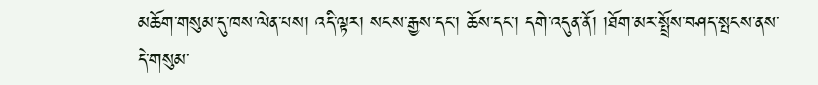མཆོག་གསུམ་དུ་ཁས་ལེན་པས། འདི་ལྟར། སངས་རྒྱས་དང་། ཆོས་དང་། དགེ་འདུན་ནོ། །ཐོག་མར་སྤྲོས་བཤད་སྤངས་ནས་དེ་གསུམ་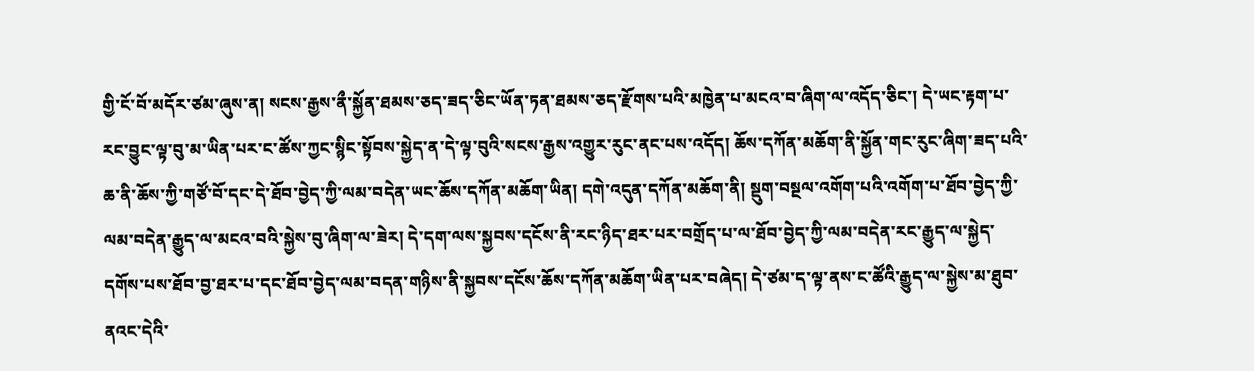གྱི་ངོ་བོ་མདོར་ཙམ་ཞུས་ན། སངས་རྒྱས་ནྀ་སྐྱོན་ཐམས་ཅད་ཟད་ཅིང་ཡོན་ཏན་ཐམས་ཅད་རྫོགས་པའི་མཁྱེན་པ་མངའ་བ་ཞིག་ལ་འདོད་ཅིང་། དེ་ཡང་རྟག་པ་རང་བྱུང་ལྟ་བུ་མ་ཡིན་པར་ང་ཚོས་ཀྱང་སྙིང་སྟོབས་སྐྱེད་ན་དེ་ལྟ་བུའི་སངས་རྒྱས་འགྱུར་རུང་ནང་པས་འདོད། ཆོས་དཀོན་མཆོག་ནི་སྐྱོན་གང་རུང་ཞིག་ཟད་པའི་ཆ་ནི་ཆོས་ཀྱི་གཙོ་བོ་དང་དེ་ཐོབ་བྱེད་ཀྱི་ལམ་བདེན་ཡང་ཆོས་དཀོན་མཆོག་ཡིན། དགེ་འདུན་དཀོན་མཆོག་ནི། སྡུག་བསྔལ་འགོག་པའི་འགོག་པ་ཐོབ་བྱེད་ཀྱི་ལམ་བདེན་རྒྱུད་ལ་མངའ་བའི་སྐྱེས་བུ་ཞིག་ལ་ཟེར། དེ་དག་ལས་སྐྱབས་དངོས་ནི་རང་ཉིད་ཐར་པར་བགྲོད་པ་ལ་ཐོབ་བྱེད་ཀྱི་ལམ་བདེན་རང་རྒྱུད་ལ་སྐྱེད་དགོས་པས་ཐོབ་བྱ་ཐར་པ་དང་ཐོབ་བྱེད་ལམ་བདན་གཉིས་ནི་སྐྱབས་དངོས་ཆོས་དཀོན་མཆོག་ཡིན་པར་བཞེད། དེ་ཙམ་ད་ལྟ་ནས་ང་ཚོའི་རྒྱུད་ལ་སྐྱེས་མ་ཐུབ་ནའང་དེའི་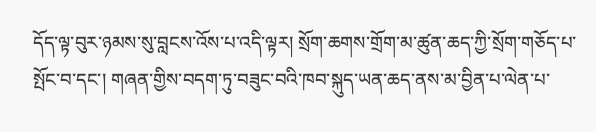དོད་ལྟ་བུར་ཉམས་སུ་བླངས་འོས་པ་འདི་ལྟར། སྲོག་ཆགས་གྲོག་མ་ཚུན་ཆད་ཀྱི་སྲོག་གཅོད་པ་སྤོང་བ་དང་། གཞན་གྱིས་བདག་ཏུ་བཟུང་བའི་ཁབ་སྐུད་ཡན་ཆད་ནས་མ་བྱིན་པ་ལེན་པ་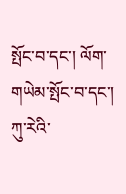སྤོང་བ་དང་། ལོག་གཡེམ་སྤོང་བ་དང་། ཀུ་རེའི་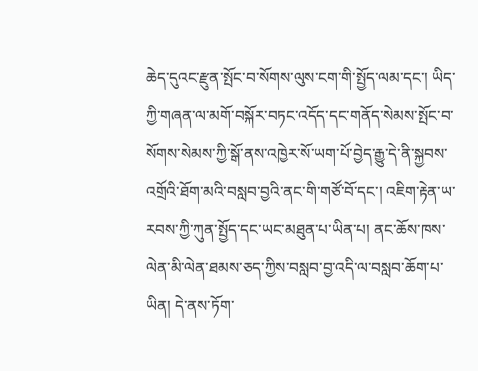ཆེད་དུའང་རྫུན་སྤོང་བ་སོགས་ལུས་ངག་གི་སྤྱོད་ལམ་དང་། ཡིད་ཀྱི་གཞན་ལ་མགོ་བསྐོར་བཏང་འདོད་དང་གནོད་སེམས་སྤོང་བ་སོགས་སེམས་ཀྱི་སྒོ་ནས་འཁྱེར་སོ་ཡག་པོ་བྱེད་རྒྱུ་དེ་ནི་སྐྱབས་འགྲོའི་ཐོག་མའི་བསླབ་བྱའི་ནང་གི་གཙོ་བོ་དང་། འཇིག་རྟེན་ཡ་རབས་ཀྱི་ཀུན་སྤྱོད་དང་ཡང་མཐུན་པ་ཡིན་པ། ནང་ཆོས་ཁས་ལེན་མི་ལེན་ཐམས་ཅད་ཀྱིས་བསླབ་བྱ་འདི་ལ་བསླབ་ཆོག་པ་ཡིན། དེ་ནས་ཏོག་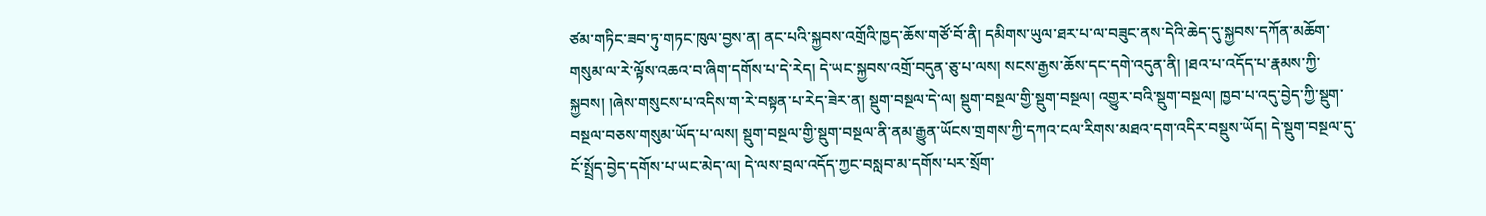ཙམ་གཏིང་ཟབ་ཏུ་གཏང་ཁུལ་བྱས་ན། ནང་པའི་སྐྱབས་འགྲོའི་ཁྱད་ཆོས་གཙོ་བོ་ནི། དམིགས་ཡུལ་ཐར་པ་ལ་བཟུང་ནས་དེའི་ཆེད་དུ་སྐྱབས་དཀོན་མཆོག་གསུམ་ལ་རེ་ལྟོས་འཆའ་བ་ཞིག་དགོས་པ་དེ་རེད། དེ་ཡང་སྐྱབས་འགྲོ་བདུན་ཅུ་པ་ལས། སངས་རྒྱས་ཆོས་དང་དགེ་འདུན་ནི། །ཐའ་པ་འདོད་པ་རྣམས་ཀྱི་སྐྱབས། །ཞེས་གསུངས་པ་འདིས་ག་རེ་བསྟན་པ་རེད་ཟེར་ན། སྡུག་བསྔལ་དེ་ལ། སྡུག་བསྔལ་གྱི་སྡུག་བསྔལ། འགྱུར་བའི་སྡུག་བསྔལ། ཁྱབ་པ་འདུ་བྱེད་ཀྱི་སྡུག་བསྔལ་བཅས་གསུམ་ཡོད་པ་ལས། སྡུག་བསྔལ་གྱི་སྡུག་བསྔལ་ནི་ནམ་རྒྱུན་ཡོངས་གྲགས་ཀྱི་དཀའ་ངལ་རིགས་མཐའ་དག་འདིར་བསྡུས་ཡོད། དེ་སྡུག་བསྔལ་དུ་ངོ་སྤྲོད་བྱེད་དགོས་པ་ཡང་མེད་ལ། དེ་ལས་བྲལ་འདོད་ཀྱང་བསླབ་མ་དགོས་པར་སྲོག་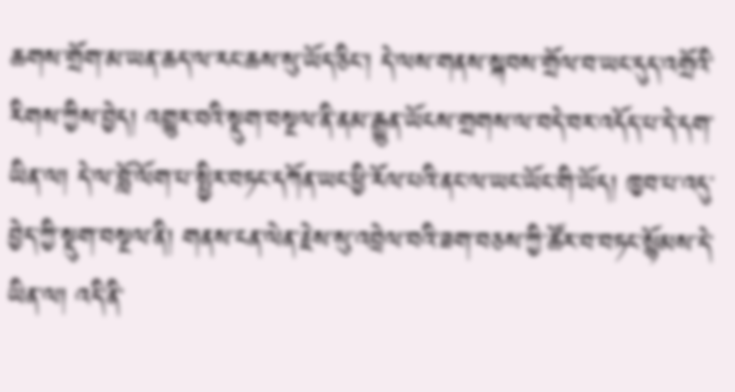ཆགས་གྲོག་མ་ཡན་ཆད་ལ་རང་ཆས་སུ་ཡོད་ཅིང་། དེ་ལས་གནས་སྐབས་གྲོལ་བ་ཡང་དུད་འགྲོའི་རིགས་ཀྱིས་བྱེད། འགྱུར་བའི་སྡུག་བསྔལ་ནི་ནམ་རྒྱུན་ཡོངས་གྲགས་ལ་བདེ་བར་འདོད་པ་དེ་དག་ཡིན་ལ། དེ་ལ་བློ་ལོག་པ་སྤྱིར་བཏང་དཀོན་ཡང་ཕྱི་རོལ་པའི་ནང་ལ་ཡང་ཡོང་གི་ཡོད། ཁྱབ་པ་འདུ་བྱེད་ཀྱི་སྡུག་བསྔལ་ནི། གནས་ངན་ལེན་རྗེས་སུ་འབྲེལ་བའི་ཟག་བཅས་ཀྱི་ཚོར་བ་བཏང་སྙོམས་དེ་ཡིན་ལ། འདི་ནི་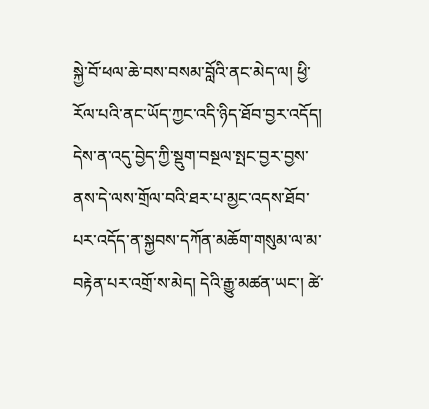སྐྱེ་བོ་ཕལ་ཆེ་བས་བསམ་བློའི་ནང་མེད་ལ། ཕྱི་རོལ་པའི་ནང་ཡོད་ཀྱང་འདི་ཉིད་ཐོབ་བྱར་འདོད། དེས་ན་འདུ་བྱེད་ཀྱི་སྡུག་བསྔལ་སྤང་བྱར་བྱས་ནས་དེ་ལས་གྲོལ་བའི་ཐར་པ་མྱང་འདས་ཐོབ་པར་འདོད་ན་སྐྱབས་དཀོན་མཆོག་གསུམ་ལ་མ་བརྟེན་པར་འགྲོ་ས་མེད། དེའི་རྒྱུ་མཚན་ཡང་། ཚེ་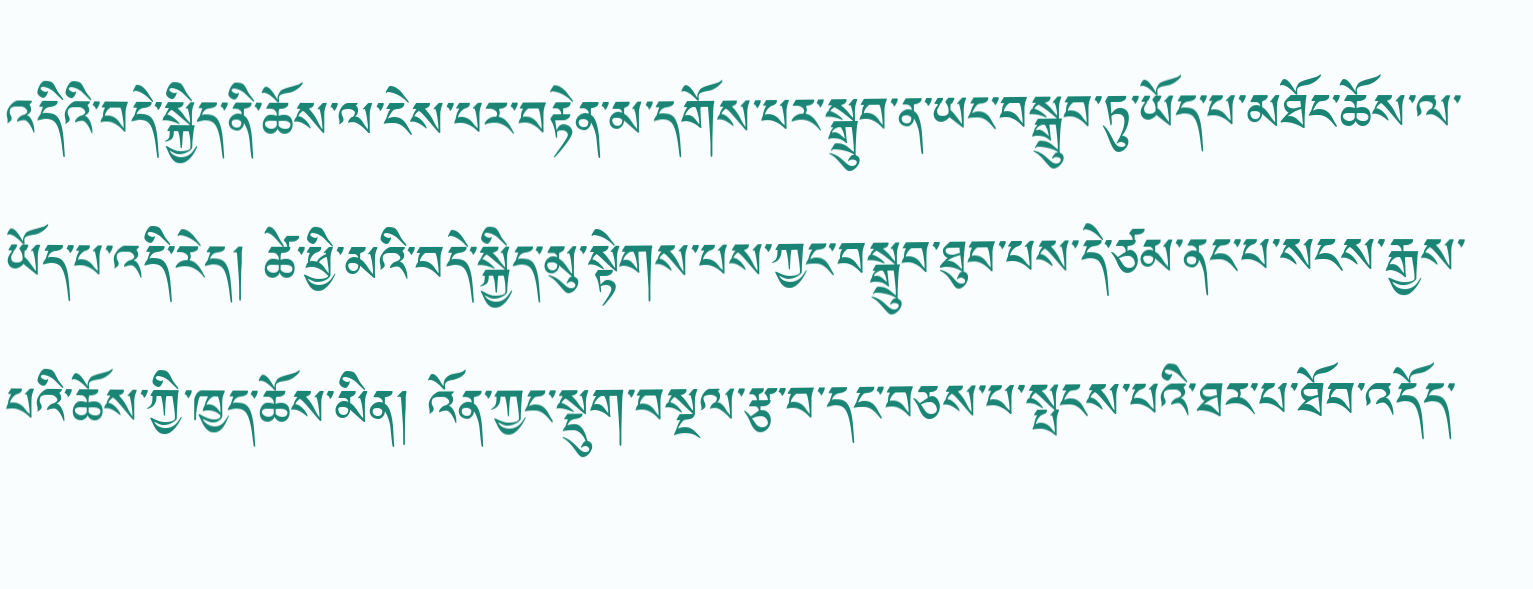འདིའི་བདེ་སྐྱིད་ནི་ཆོས་ལ་ངེས་པར་བརྟེན་མ་དགོས་པར་སྒྲུབ་ན་ཡང་བསྒྲུབ་ཏུ་ཡོད་པ་མཐོང་ཆོས་ལ་ཡོད་པ་འདི་རེད། ཚེ་ཕྱི་མའི་བདེ་སྐྱིད་མུ་སྟེགས་པས་ཀྱང་བསྒྲུབ་ཐུབ་པས་དེ་ཙམ་ནང་པ་སངས་རྒྱས་པའི་ཆོས་ཀྱི་ཁྱད་ཆོས་མིན། འོན་ཀྱང་སྡུག་བསྔལ་རྩ་བ་དང་བཅས་པ་སྤངས་པའི་ཐར་པ་ཐོབ་འདོད་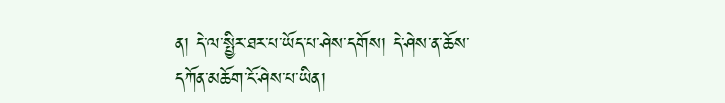ན། དེ་ལ་སྤྱིར་ཐར་པ་ཡོད་པ་ཤེས་དགོས། དེ་ཤེས་ན་ཆོས་དཀོན་མཆོག་ངོ་ཤེས་པ་ཡིན།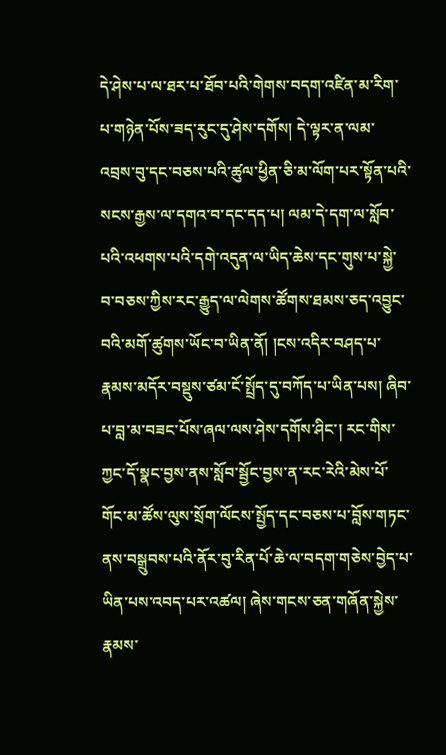དེ་ཤེས་པ་ལ་ཐར་པ་ཐོབ་པའི་གེགས་བདག་འཛིན་མ་རིག་པ་གཉེན་པོས་ཟད་རུང་དུ་ཤེས་དགོས། དེ་ལྟར་ན་ལམ་འབྲས་བུ་དང་བཅས་པའི་ཚུལ་ཕྱིན་ཅི་མ་ལོག་པར་སྟོན་པའི་སངས་རྒྱས་ལ་དགའ་བ་དང་དད་པ། ལམ་དེ་དག་ལ་སློབ་པའི་འཕགས་པའི་དགེ་འདུན་ལ་ཡིད་ཆེས་དང་གུས་པ་སྐྱེ་བ་བཅས་ཀྱིས་རང་རྒྱུད་ལ་ལེགས་ཚོགས་ཐམས་ཅད་འབྱུང་བའི་མགོ་ཚུགས་ཡོང་བ་ཡིན་ནོ། །ངས་འདིར་བཤད་པ་རྣམས་མདོར་བསྡུས་ཙམ་ངོ་སྤྲོད་དུ་བཀོད་པ་ཡིན་པས། ཞིབ་པ་བླ་མ་བཟང་པོས་ཞལ་ལས་ཤེས་དགོས་ཤིང་། རང་གིས་ཀྱང་དོ་སྣང་བྱས་ནས་སློབ་སྦྱོང་བྱས་ན་རང་རེའི་མེས་པོ་གོང་མ་ཚོས་ལུས་སྲོག་ལོངས་སྤྱོད་དང་བཅས་པ་བློས་གཏང་ནས་བསྒྲུབས་པའི་ནོར་བུ་རིན་པོ་ཆེ་ལ་བདག་གཅེས་བྱེད་པ་ཡིན་པས་འབད་པར་འཚལ། ཞེས་གངས་ཅན་གཞོན་སྐྱེས་རྣམས་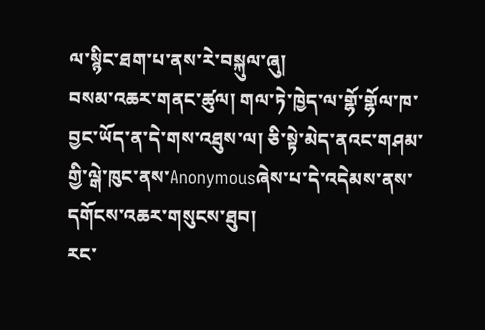ལ་སྙིང་ཐག་པ་ནས་རེ་བསྐུལ་ཞུ།
བསམ་འཆར་གནང་ཚུལ། གལ་ཏེ་ཁྱེད་ལ་གྷོ་གྷོལ་ཁ་བྱང་ཡོད་ན་དེ་གས་འཐུས་ལ། ཅི་སྟེ་མེད་ནའང་གཤམ་གྱི་ལྒེ་ཁུང་ནས་Anonymousཞེས་པ་དེ་འདེམས་ནས་དགོངས་འཆར་གསུངས་ཐུབ།
རང་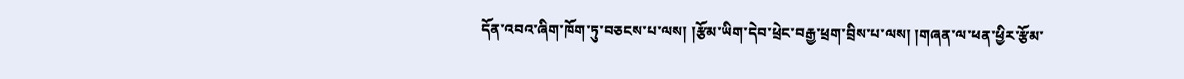དོན་འབའ་ཞིག་ཁོག་ཏུ་བཅངས་པ་ལས། །རྩོམ་ཡིག་དེབ་ཕྲེང་བརྒྱ་ཕྲག་བྲིས་པ་ལས། །གཞན་ལ་ཕན་ཕྱིར་རྩོམ་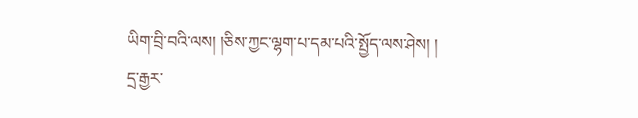ཡིག་བྲི་བའི་ལས། །ཅིས་ཀྱང་ལྷག་པ་དམ་པའི་སྤྱོད་ལས་ཤེས། །
དྲ་རྒྱར་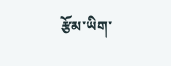རྩོམ་ཡིག་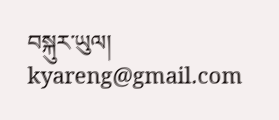བསྐུར་ཡུལ། kyareng@gmail.com